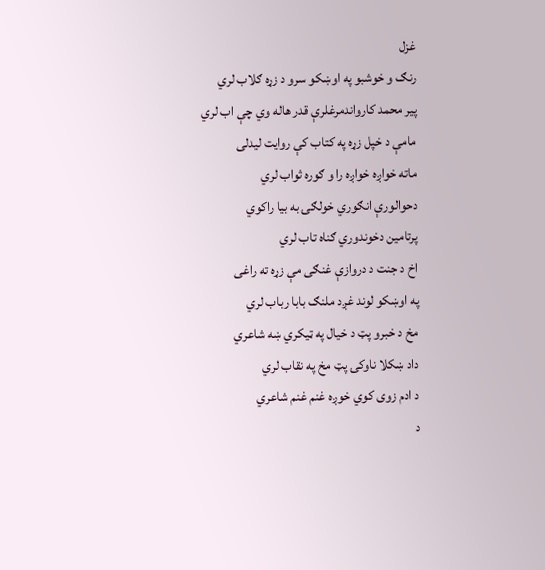غزل
رنګ و خوشبو په اوښکو سرو د زړه ګلاب لري
پیر محمد کارواندمرغلرې قدر هاله وي چې اب لري
مامې د خپل زړه په کتاب کې روایت لیدلی
ماته خواږه خواږه را و ګوره ثواب لري
دحوالورې انګوري خولګۍ به بیا راکوي
پرتامین دخوندوري ګناه تاب لري
اخ د جنت د دروازې غنګی مې زړه ته راغی
په اوښکو لوند غږد ملنګ بابا رباب لري
مخ د خبرو پټ د خیال په ټیکري ښه شاعري
داد ښکلا ناوکۍ پټ مخ په نقاب لري
د ادم زوی کوي خوږه غنم غنم شاعري
د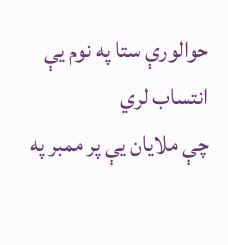حوالورې ستا په نوم یې انتساب لري
چې ملایان یې پر ممبر په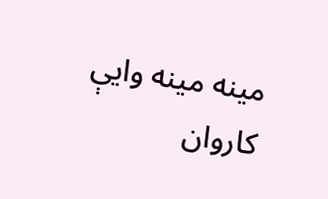مینه مینه وایې
کاروان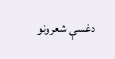دغسې شعرونو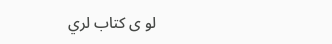لو ی کتاب لري